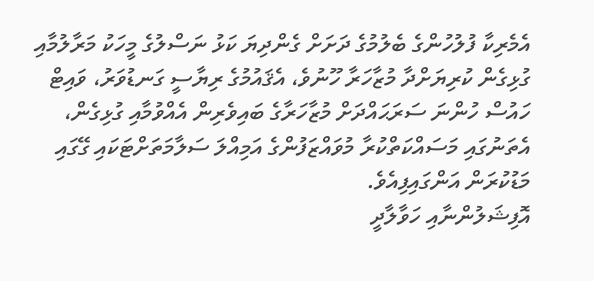އެމެރިކާ ފުލުހުންގެ ބެލުމުގެ ދަށަށް ގެންދިޔަ ކަޅު ނަސްލުގެ މީހަކު މަރާލުމާއި ގުޅިގެން ކުރިޔަށްދާ މުޒާހަރާ ހޫނުވެ، އެޤައުމުގެ ރިޔާސީ ގަނޑުވަރު، ވައިޓް ހައުސް ހުންނަ ސަރަޙައްދަށް މުޒާހަރާގެ ބައިވެރިން އެއްވުމާއި ގުޅިގެން، އެތަނުގައި މަސައްކަތްކުރާ މުވައްޒަފުންގެ އަމިއްލަ ސަލާމަތަށްޓަކައި ގޭގައި މަޑުކުރަން އަންގައިފިއެވެ.
އޮފިޝަލުންނާއި ހަވާލާދީ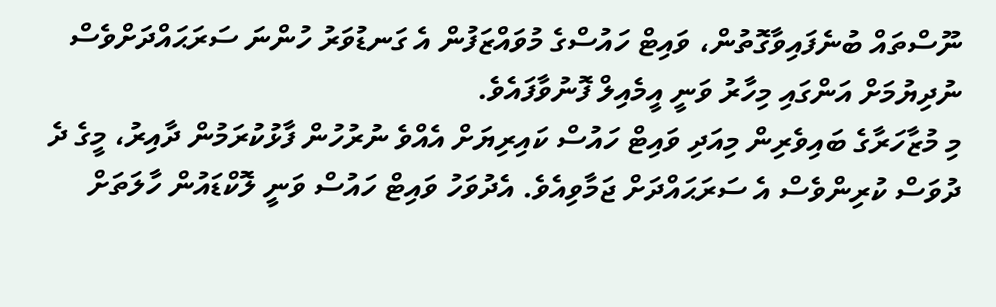ނޫސްތައް ބުނެފައިވާގޮތުން، ވައިޓް ހައުސްގެ މުވައްޒަފުން އެ ގަނޑުވަރު ހުންނަ ސަރަޙައްދަށްވެސް ނުދިޔުމަށް އަންގައި މިހާރު ވަނީ އީމެއިލް ފޮނުވާފައެވެ.
މި މުޒާހަރާގެ ބައިވެރިން މިއަދި ވައިޓް ހައުސް ކައިރިޔަށް އެއްވެ ނުރުހުން ފާޅުކުރަމުން ދާއިރު، މީގެ ދެ ދުވަސް ކުރިންވެސް އެ ސަރަޙައްދަށް ޖަމާވިއެވެ. އެދުވަހު ވައިޓް ހައުސް ވަނީ ލޮކްޑައުން ހާލަތަށް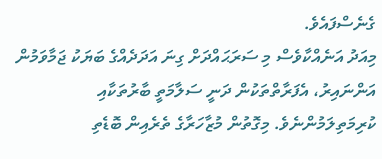ގެނެސްފައެވެ.
މިއަދު އަނެއްކާވެސް މި ސަރަޙައްދަށް ގިނަ އަދަދެއްގެ ބަޔަކު ޖަމާވަމުން އަންނައިރު، އެފަރާތްތަކުން ދަނީ ސަލާމަތީ ބާރުތަކާއި ކުރިމަތިލަމުންނެވެ. މިގޮތުން މުޒާހަރާގެ ތެރެއިން ބޮޑެތި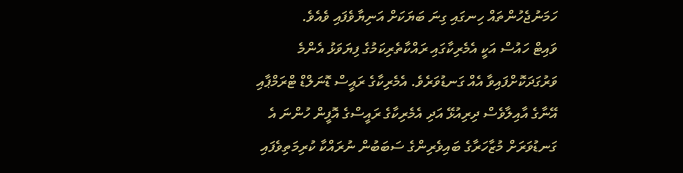ހަމަނުޖެހުންތައް ހިނގައި ގިނަ ބަޔަކަށް އަނިޔާވެފައި ވެއެވެ.
ވައިޓް ހައުސް އަކީ އެމެރިކާގައި ރައްކާތެރިކަމުގެ ފިޔަވަޅު އެންމެ ވަރުގަދަކޮށްފައިވާ އެއް ގަނޑުވަރެވެ. އެމެރިކާގެ ރައީސް ޑޮނަލްޑް ޓްރަމްޕާއި އޭނާގެ އާއިލާވެސް ދިރިއުޅޭ އަދި އެމެރިކާގެ ރައީސްގެ އޮފީން ހުންނަ އެ ގަނޑުވަރަށް މުޒާހަރާގެ ބައިވެރިންގެ ސަބަބުން ނުރައްކާ ކުރިމަތިވެފައި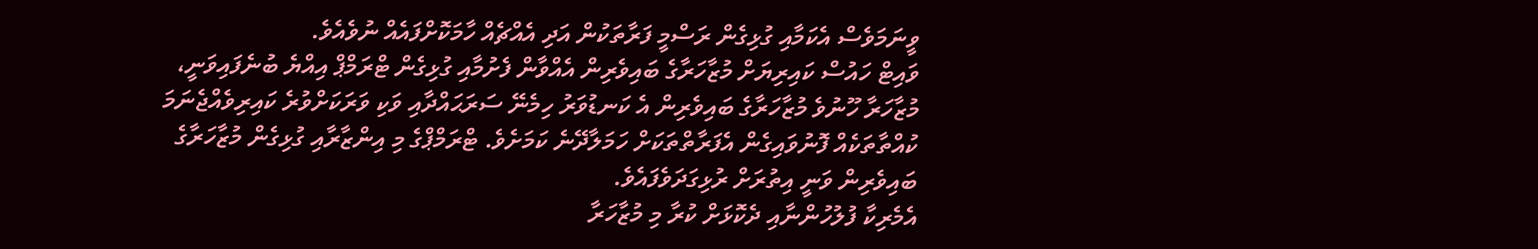ވީނަމަވެސް އެކަމާއި ގުޅިގެން ރަސްމީ ފަރާތަކުން އަދި އެއްޗެއް ހާމަކޮށްފައެއް ނުވެއެވެ.
ވައިޓް ހައުސް ކައިރިޔަށް މުޒާހަރާގެ ބައިވެރިން އެއްވާން ފެށުމާއި ގުޅިގެން ޓްރަމްޕް އިއްޔެ ބުނެފައިވަނީ، މުޒާހަރާ ހޫނުވެ މުޒާހަރާގެ ބައިވެރިން އެ ކަނޑުވަރު ހިމެނޭ ސަރަޙައްދާއި ވަކި ވަރަކަށްވުރެ ކައިރިވެއްޖެނަމަ ކުއްތާތަކެއް ފޮނުވައިގެން އެފަރާތްތަކަށް ހަމަލާދޭނެ ކަމަށެވެ. ޓްރަމްޕްގެ މި އިންޒާރާއި ގުޅިގެން މުޒާހަރާގެ ބައިވެރިން ވަނީ އިތުރަށް ރުޅިގަދަވެފައެވެ.
އެމެރިކާ ފުލުހުންނާއި ދެކޮޅަށް ކުރާ މި މުޒާހަރާ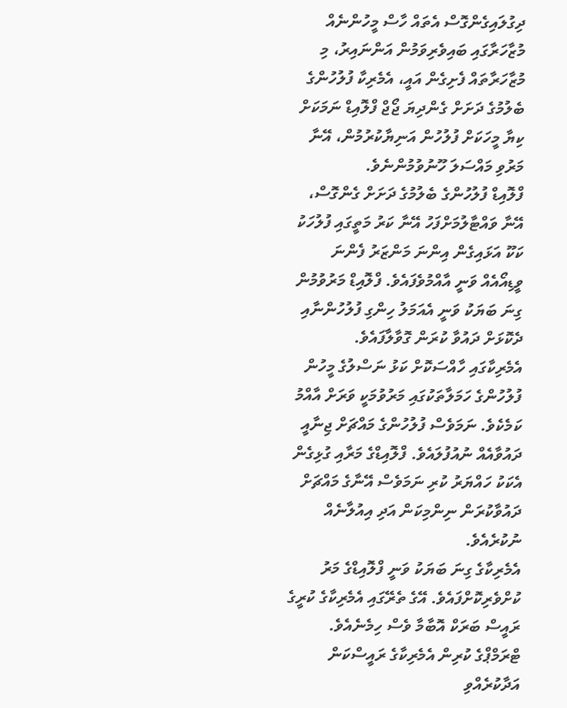ދިގުލައިގެންގޮސް އެތައް ހާސް މީހުންނެއް މުޒާހަރާގައި ބައިވެރިވަމުން އަންނައިރު، މި މުޒާހަރާތައް ފެށިގެން އައީ، އެމެރިކާ ފުލުހުންގެ ބެލުމުގެ ދަށަށް ގެންދިޔަ ޖޯޖް ފްލޮއިޑް ނަމަކަށް ކިޔާ މީހަކަށް ފުލުހުން އަނިޔާކުރުމުން، އޭނާ މަރުވި މައްސަލަ ހޫނުވުމުންނެވެ.
ފްލޮއިޑް ފުލުހުންގެ ބެލުމުގެ ދަށަށް ގެންގޮސް، އޭނާ ވައްޓާލުމަށްފަހު އޭނާ ކަރު މަތީގައި ފުލުހަކު ކަކޫ އަޅައިގެން އިންނަ މަންޒަރު ފެންނަ ވީޑިއޯއެއް ވަނީ އާއްމުވެފައެވެ. ފްލޮއިޑް މަރުވުމުން ގިނަ ބަޔަކު ވަނީ އެއަމަލު ހިންގި ފުލުހުންނާއި ދެކޮޅަށް ދައުވާ ކުރަން ގޮވާލާފައެވެ.
އެމެރިކާގައި ހާއްސަކޮށް ކަޅު ނަސްލުގެ މީހުން ފުލުހުންގެ ހަމަލާތަކުގައި މަރުވުމަކީ ވަރަށް އާއްމު ކަމެކެވެ. ނަމަވެސް ފުލުހުންގެ މައްޗަށް ޖިނާއީ ދައުވާއެއް ނުއުފުލައެވެ. ފްލޮއިޑްގެ މަރާއި ގުޅިގެން އެކަކު ހައްޔަރު ކުރި ނަމަވެސް އޭނާގެ މައްޗަށް ދައުވާކުރަން ނިންމިކަން އަދި އިއުލާނެއް ނުކުރެއެވެ.
އެމެރިކާގެ ގިނަ ބަޔަކު ވަނީ ފްލޮއިޑްގެ މަރު ކުށްވެރިކޮށްފައެވެ. އޭގެ ތެރޭގައި އެމެރިކާގެ ކުރީގެ ރައީސް ބަރަކް އޮބާމާ ވެސް ހިމެނެއެވެ. ޓްރަމްޕްގެ ކުރިން އެމެރިކާގެ ރައީސްކަން އަދާކުރެއްވި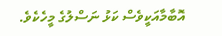އޮބާމާއަކީވެސް ކަޅު ނަސްލުގެ މީހެކެވެ.